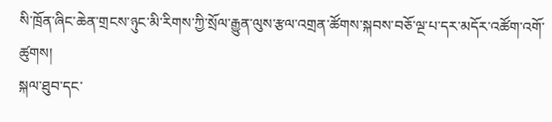སི་ཁྲོན་ཞིང་ཆེན་གྲངས་ཉུང་མི་རིགས་ཀྱི་སྲོལ་རྒྱུན་ལུས་རྩལ་འགྲན་ཚོགས་སྐབས་བཅོ་ལྔ་པ་དར་མདོར་འཚོག་འགོ་ཚུགས།
སྐལ་ཐུབ་དང་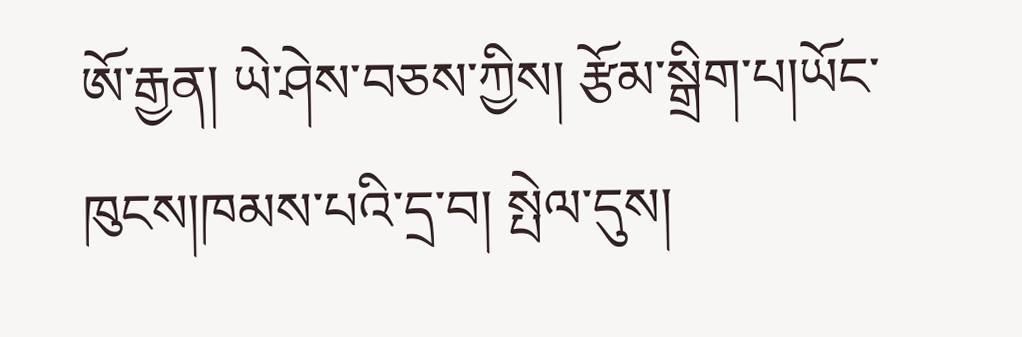ཨོ་རྒྱན། ཡེ་ཤེས་བཅས་ཀྱིས། རྩོམ་སྒྲིག་པ།ཡོང་ཁུངས།ཁམས་པའི་དྲ་བ། སྤེལ་དུས།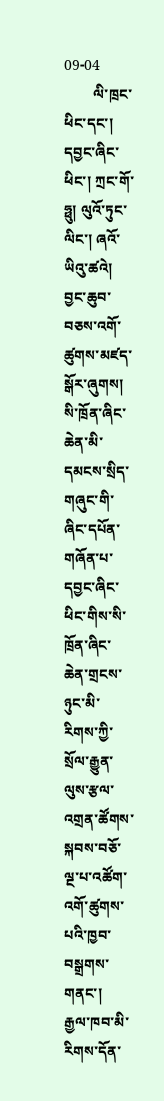09-04
        ལི་ཁྲང་ཕིང་དང་། དབྱང་ཞིང་ཕིང་། ཀྲང་གོ་ཧྥུ། ལུའོ་ཏུང་ལིང་། ཞའོ་ཡིའུ་ཚའེ། བྱང་ཆུབ་བཅས་འགོ་ཚུགས་མཛད་སྒོར་ཞུགས།
སི་ཁྲོན་ཞིང་ཆེན་མི་དམངས་སྲིད་གཞུང་གི་ཞིང་དཔོན་གཞོན་པ་དབྱང་ཞིང་ཕིང་གིས་སི་ཁྲོན་ཞིང་ཆེན་གྲངས་ཉུང་མི་རིགས་ཀྱི་སྲོལ་རྒྱུན་ལུས་རྩལ་འགྲན་ཚོགས་སྐབས་བཅོ་ལྔ་པ་འཚོག་འགོ་ཚུགས་པའི་ཁྱབ་བསྒྲགས་གནང་།
རྒྱལ་ཁབ་མི་རིགས་དོན་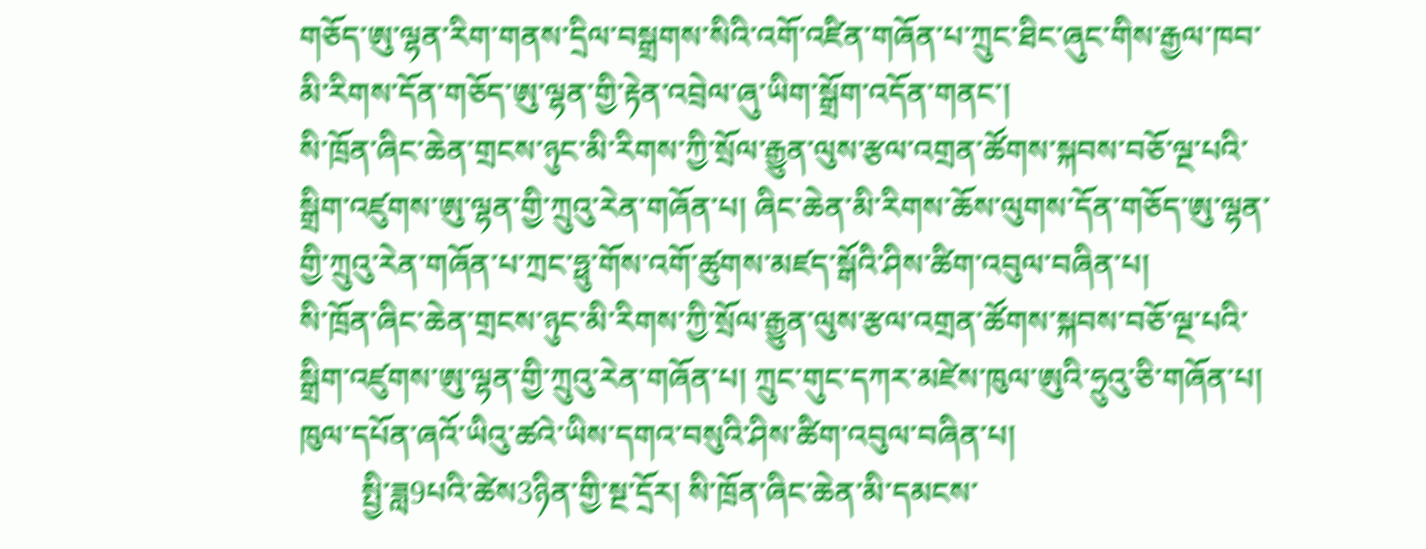གཅོད་ཨུ་ལྷན་རིག་གནས་དྲིལ་བསྒྲགས་སིའི་འགོ་འཛིན་གཞོན་པ་ཀྲུང་ཐིང་ཞུང་གིས་རྒྱལ་ཁབ་མི་རིགས་དོན་གཅོད་ཨུ་ལྷན་གྱི་རྟེན་འབྲེལ་ཞུ་ཡིག་སྒྲོག་འདོན་གནང་།
སི་ཁྲོན་ཞིང་ཆེན་གྲངས་ཉུང་མི་རིགས་ཀྱི་སྲོལ་རྒྱུན་ལུས་རྩལ་འགྲན་ཚོགས་སྐབས་བཅོ་ལྔ་པའི་སྒྲིག་འཛུགས་ཨུ་ལྷན་གྱི་ཀྲུའུ་རེན་གཞོན་པ། ཞིང་ཆེན་མི་རིགས་ཆོས་ལུགས་དོན་གཅོད་ཨུ་ལྷན་གྱི་ཀྲུའུ་རེན་གཞོན་པ་ཀྲང་ཧྥུ་གོས་འགོ་ཚུགས་མཛད་སྒོའི་ཤིས་ཚིག་འབུལ་བཞིན་པ།
སི་ཁྲོན་ཞིང་ཆེན་གྲངས་ཉུང་མི་རིགས་ཀྱི་སྲོལ་རྒྱུན་ལུས་རྩལ་འགྲན་ཚོགས་སྐབས་བཅོ་ལྔ་པའི་སྒྲིག་འཛུགས་ཨུ་ལྷན་གྱི་ཀྲུའུ་རེན་གཞོན་པ། ཀྲུང་གུང་དཀར་མཛེས་ཁུལ་ཨུའི་ཧྲུའུ་ཅི་གཞོན་པ། ཁུལ་དཔོན་ཞའོ་ཡིའུ་ཚའེ་ཡིས་དགའ་བསུའི་ཤིས་ཚིག་འབུལ་བཞིན་པ།
        སྤྱི་ཟླ9པའི་ཚེས3ཉིན་གྱི་སྔ་དྲོར། སི་ཁྲོན་ཞིང་ཆེན་མི་དམངས་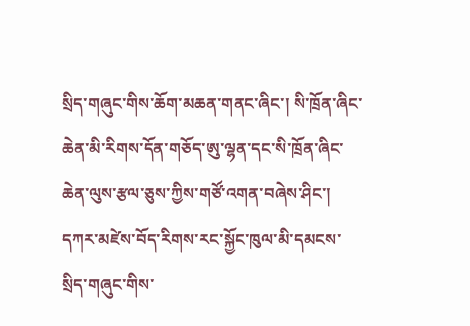སྲིད་གཞུང་གིས་ཆོག་མཆན་གནང་ཞིང་། སི་ཁྲོན་ཞིང་ཆེན་མི་རིགས་དོན་གཅོད་ཨུ་ལྷན་དང་སི་ཁྲོན་ཞིང་ཆེན་ལུས་རྩལ་ཅུས་ཀྱིས་གཙོ་འགན་བཞེས་ཤིང་། དཀར་མཛེས་བོད་རིགས་རང་སྐྱོང་ཁུལ་མི་དམངས་སྲིད་གཞུང་གིས་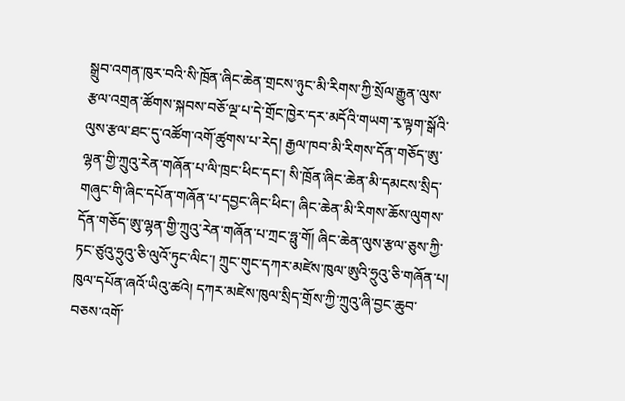སྒྲུབ་འགན་ཁུར་བའི་སི་ཁྲོན་ཞིང་ཆེན་གྲངས་ཉུང་མི་རིགས་ཀྱི་སྲོལ་རྒྱུན་ལུས་རྩལ་འགྲན་ཚོགས་སྐབས་བཅོ་ལྔ་པ་དེ་གྲོང་ཁྱེར་དར་མདོའི་གཡག་རྭ་ལྟག་སྒོའི་ལུས་རྩལ་ཐང་དུ་འཚོག་འགོ་ཚུགས་པ་རེད། རྒྱལ་ཁབ་མི་རིགས་དོན་གཅོད་ཨུ་ལྷན་གྱི་ཀྲུའུ་རེན་གཞོན་པ་ལི་ཁྲང་ཕིང་དང་། སི་ཁྲོན་ཞིང་ཆེན་མི་དམངས་སྲིད་གཞུང་གི་ཞིང་དཔོན་གཞོན་པ་དབྱང་ཞིང་ཕིང་། ཞིང་ཆེན་མི་རིགས་ཆོས་ལུགས་དོན་གཅོད་ཨུ་ལྷན་གྱི་ཀྲུའུ་རེན་གཞོན་པ་ཀྲང་ཧྥུ་གོ། ཞིང་ཆེན་ལུས་རྩལ་ཅུས་ཀྱི་ཏང་ཙུའུ་ཧྲུའུ་ཅི་ལུའོ་ཏུང་ལིང་། ཀྲུང་གུང་དཀར་མཛེས་ཁུལ་ཨུའི་ཧྲུའུ་ཅི་གཞོན་པ། ཁུལ་དཔོན་ཞའོ་ཡིའུ་ཚའེ། དཀར་མཛེས་ཁུལ་སྲིད་གྲོས་ཀྱི་ཀྲུའུ་ཞི་བྱང་ཆུབ་བཅས་འགོ་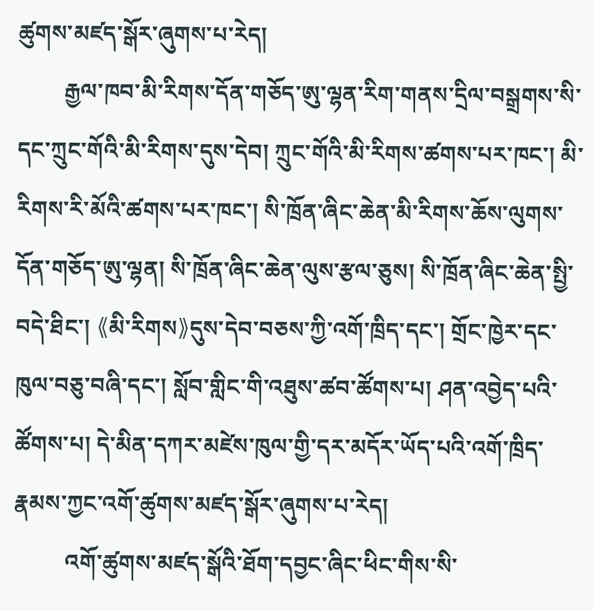ཚུགས་མཛད་སྒོར་ཞུགས་པ་རེད།
        རྒྱལ་ཁབ་མི་རིགས་དོན་གཅོད་ཨུ་ལྷན་རིག་གནས་དྲིལ་བསྒྲགས་སི་དང་ཀྲུང་གོའི་མི་རིགས་དུས་དེབ། ཀྲུང་གོའི་མི་རིགས་ཚགས་པར་ཁང་། མི་རིགས་རི་མོའི་ཚགས་པར་ཁང་། སི་ཁྲོན་ཞིང་ཆེན་མི་རིགས་ཆོས་ལུགས་དོན་གཅོད་ཨུ་ལྷན། སི་ཁྲོན་ཞིང་ཆེན་ལུས་རྩལ་ཅུས། སི་ཁྲོན་ཞིང་ཆེན་སྤྱི་བདེ་ཐིང་། 《མི་རིགས》དུས་དེབ་བཅས་ཀྱི་འགོ་ཁྲིད་དང་། གྲོང་ཁྱེར་དང་ཁུལ་བཅུ་བཞི་དང་། སློབ་གླིང་གི་འཐུས་ཚབ་ཚོགས་པ། ཤན་འབྱེད་པའི་ཚོགས་པ། དེ་མིན་དཀར་མཛེས་ཁུལ་གྱི་དར་མདོར་ཡོད་པའི་འགོ་ཁྲིད་རྣམས་ཀྱང་འགོ་ཚུགས་མཛད་སྒོར་ཞུགས་པ་རེད།
         འགོ་ཚུགས་མཛད་སྒོའི་ཐོག་དབྱང་ཞིང་ཕིང་གིས་སི་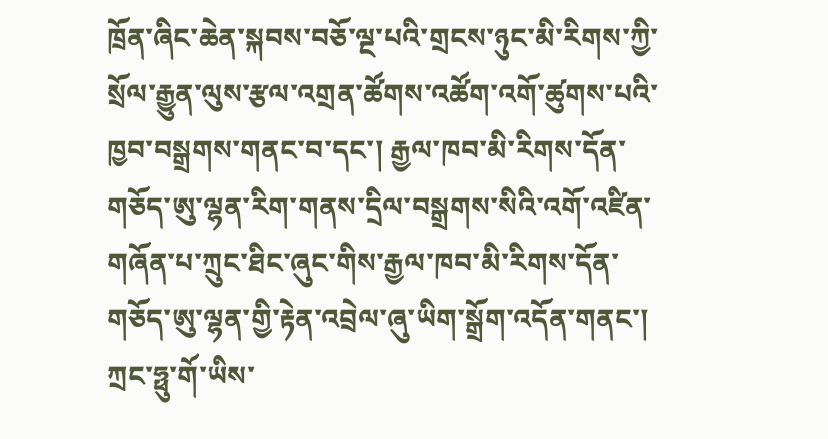ཁྲོན་ཞིང་ཆེན་སྐབས་བཅོ་ལྔ་པའི་གྲངས་ཉུང་མི་རིགས་ཀྱི་སྲོལ་རྒྱུན་ལུས་རྩལ་འགྲན་ཚོགས་འཚོག་འགོ་ཚུགས་པའི་ཁྱབ་བསྒྲགས་གནང་བ་དང་། རྒྱལ་ཁབ་མི་རིགས་དོན་གཅོད་ཨུ་ལྷན་རིག་གནས་དྲིལ་བསྒྲགས་སིའི་འགོ་འཛིན་གཞོན་པ་ཀྲུང་ཐིང་ཞུང་གིས་རྒྱལ་ཁབ་མི་རིགས་དོན་གཅོད་ཨུ་ལྷན་གྱི་རྟེན་འབྲེལ་ཞུ་ཡིག་སྒྲོག་འདོན་གནང་། ཀྲང་ཧྥུ་གོ་ཡིས་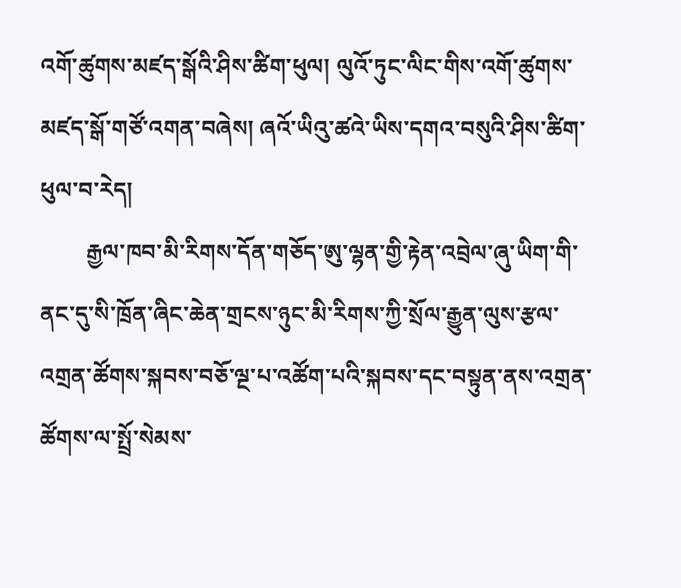འགོ་ཚུགས་མཛད་སྒོའི་ཤིས་ཚིག་ཕུལ། ལུའོ་ཏུང་ལིང་གིས་འགོ་ཚུགས་མཛད་སྒོ་གཙོ་འགན་བཞེས། ཞའོ་ཡིའུ་ཚའེ་ཡིས་དགའ་བསུའི་ཤིས་ཚིག་ཕུལ་བ་རེད།
        རྒྱལ་ཁབ་མི་རིགས་དོན་གཅོད་ཨུ་ལྷན་གྱི་རྟེན་འབྲེལ་ཞུ་ཡིག་གི་ནང་དུ་སི་ཁྲོན་ཞིང་ཆེན་གྲངས་ཉུང་མི་རིགས་ཀྱི་སྲོལ་རྒྱུན་ལུས་རྩལ་འགྲན་ཚོགས་སྐབས་བཅོ་ལྔ་པ་འཚོག་པའི་སྐབས་དང་བསྟུན་ནས་འགྲན་ཚོགས་ལ་སྤྲོ་སེམས་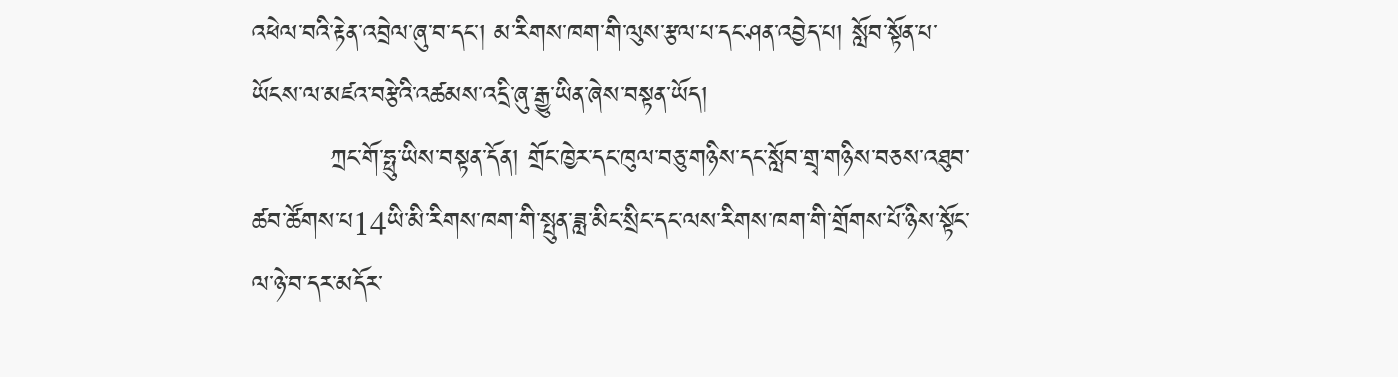འཕེལ་བའི་རྟེན་འབྲེལ་ཞུ་བ་དང་། མ་རིགས་ཁག་གི་ལུས་རྩལ་པ་དང་ཤན་འབྱེད་པ། སློབ་སྟོན་པ་ཡོངས་ལ་མཛའ་བརྩེའི་འཚམས་འདྲི་ཞུ་རྒྱུ་ཡིན་ཞེས་བསྟན་ཡོད།
         ཀྲང་གོ་ཧྥུ་ཡིས་བསྟན་དོན། གྲོང་ཁྱེར་དང་ཁུལ་བཅུ་གཉིས་དང་སློབ་གྲྭ་གཉིས་བཅས་འཐུབ་ཚབ་ཚོགས་པ14ཡི་མི་རིགས་ཁག་གི་སྤུན་ཟླ་མིང་སྲིང་དང་ལས་རིགས་ཁག་གི་གྲོགས་པོ་ཉིས་སྟོང་ལ་ཉེ་བ་དར་མདོར་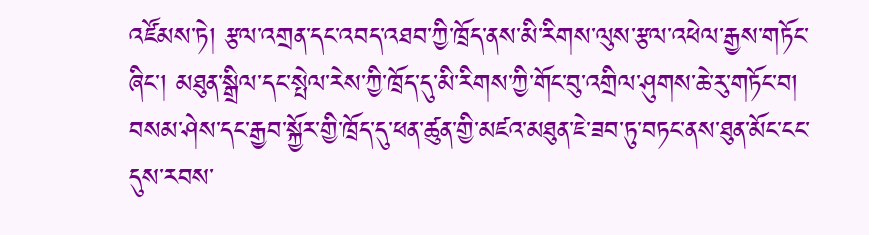འཛོམས་ཏེ། རྩལ་འགྲན་དང་འབད་འཐབ་ཀྱི་ཁྲོད་ནས་མི་རིགས་ལུས་རྩལ་འཕེལ་རྒྱས་གཏོང་ཞིང་། མཐུན་སྒྲིལ་དང་སྤེལ་རེས་ཀྱི་ཁྲོད་དུ་མི་རིགས་ཀྱི་གོང་བུ་འགྲིལ་ཤུགས་ཆེ་རུ་གཏོང་བ། བསམ་ཤེས་དང་རྒྱབ་སྐྱོར་གྱི་ཁྲོད་དུ་ཕན་ཚུན་གྱི་མཛའ་མཐུན་ཇེ་ཟབ་ཏུ་བཏང་ནས་ཐུན་མོང་ངང་དུས་རབས་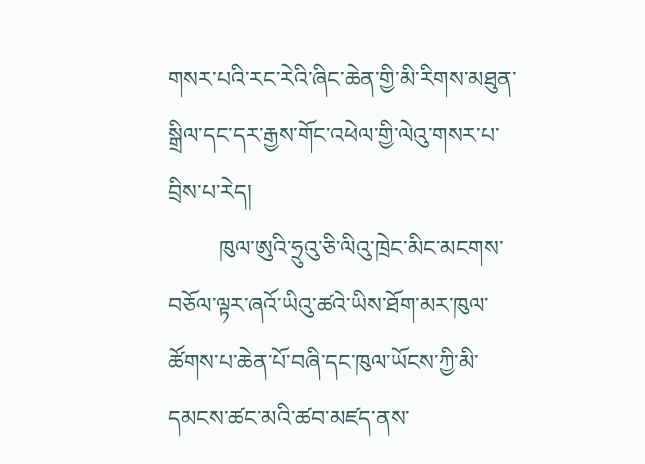གསར་པའི་རང་རེའི་ཞིང་ཆེན་གྱི་མི་རིགས་མཐུན་སྒྲིལ་དང་དར་རྒྱས་གོང་འཕེལ་གྱི་ལེའུ་གསར་པ་བྲིས་པ་རེད།
         ཁུལ་ཨུའི་ཧྲུའུ་ཅི་ལིའུ་ཁྲེང་མིང་མངགས་བཅོལ་ལྟར་ཞའོ་ཡིའུ་ཚའེ་ཡིས་ཐོག་མར་ཁུལ་ཚོགས་པ་ཆེན་པོ་བཞི་དང་ཁུལ་ཡོངས་ཀྱི་མི་དམངས་ཚང་མའི་ཚབ་མཛད་ནས་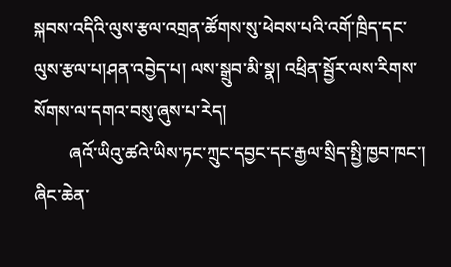སྐབས་འདིའི་ལུས་རྩལ་འགྲན་ཚོགས་སུ་ཕེབས་པའི་འགོ་ཁྲིད་དང་ལུས་རྩལ་པ།ཤན་འབྱེད་པ། ལས་སྒྲུབ་མི་སྣ། འཕྲིན་སྦྱོར་ལས་རིགས་སོགས་ལ་དགའ་བསུ་ཞུས་པ་རེད།
        ཞའོ་ཡིའུ་ཚའེ་ཡིས་ཏང་ཀྲུང་དབྱང་དང་རྒྱལ་སྲིད་སྤྱི་ཁྱབ་ཁང་། ཞིང་ཆེན་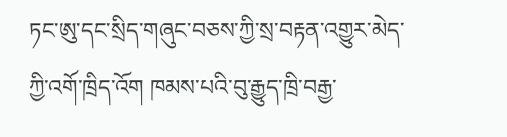ཏང་ཨུ་དང་སྲིད་གཞུང་བཅས་ཀྱི་སྲ་བརྟན་འགྱུར་མེད་ཀྱི་འགོ་ཁྲིད་འོག ཁམས་པའི་བུ་རྒྱུད་ཁྲི་བརྒྱ་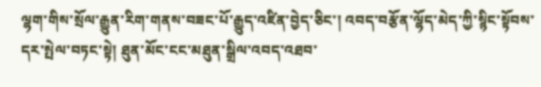ལྷག་གིས་སྲོལ་རྒྱུན་རིག་གནས་བཟང་པོ་རྒྱུད་འཛིན་བྱེད་ཅིང་། འབད་བརྩོན་ལྷོད་མེད་ཀྱི་སྙིང་སྟོབས་དར་སྤེལ་བཏང་སྟེ། ཐུན་མོང་ངང་མཐུན་སྒྲིལ་འབད་འཐབ་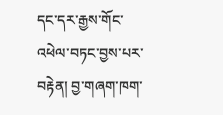དང་དར་རྒྱས་གོང་འཕེལ་བཏང་བྱས་པར་བརྟེན། བྱ་གཞག་ཁག་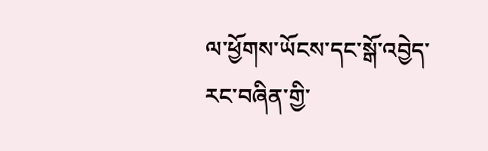ལ་ཕྱོགས་ཡོངས་དང་སྒོ་འབྱེད་རང་བཞིན་གྱི་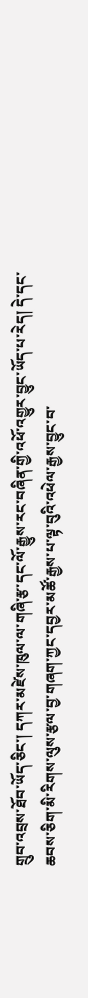གྲུབ་འབྲས་ཐོབ་ཡོད་ཅིང་། དཀར་མཛེས་ཁུལ་ལ་གཞི་རྩ་དང་ལོ་རྒྱུས་རང་བཞིན་གྱི་འཕོ་འགྱུར་བྱུང་ཡོད་པ་རེད། དེ་དང་ཆབས་ཅིག་མི་རིགས་ལུས་རྩལ་བྱ་གཞག་ཀྱང་དབྱར་མཚོ་རྒྱས་པ་ལྟ་བུའི་འཕེལ་རྒྱས་བྱུང་བ་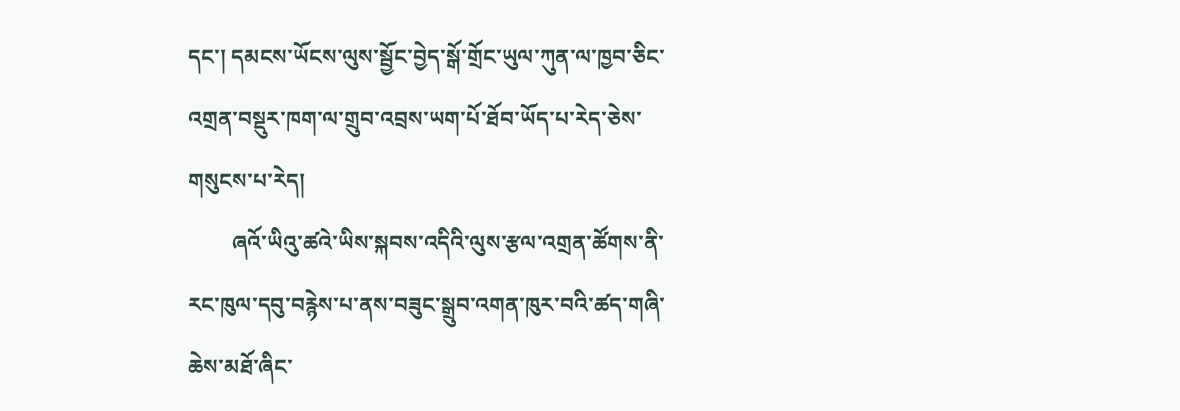དང་། དམངས་ཡོངས་ལུས་སྦྱོང་བྱེད་སྒོ་གྲོང་ཡུལ་ཀུན་ལ་ཁྱབ་ཅིང་འགྲན་བསྡུར་ཁག་ལ་གྲུབ་འབྲས་ཡག་པོ་ཐོབ་ཡོད་པ་རེད་ཅེས་གསུངས་པ་རེད།
        ཞའོ་ཡིའུ་ཚའེ་ཡིས་སྐབས་འདིའི་ལུས་རྩལ་འགྲན་ཚོགས་ནི་རང་ཁུལ་དབུ་བརྙེས་པ་ནས་བཟུང་སྒྲུབ་འགན་ཁུར་བའི་ཚད་གཞི་ཆེས་མཐོ་ཞིང་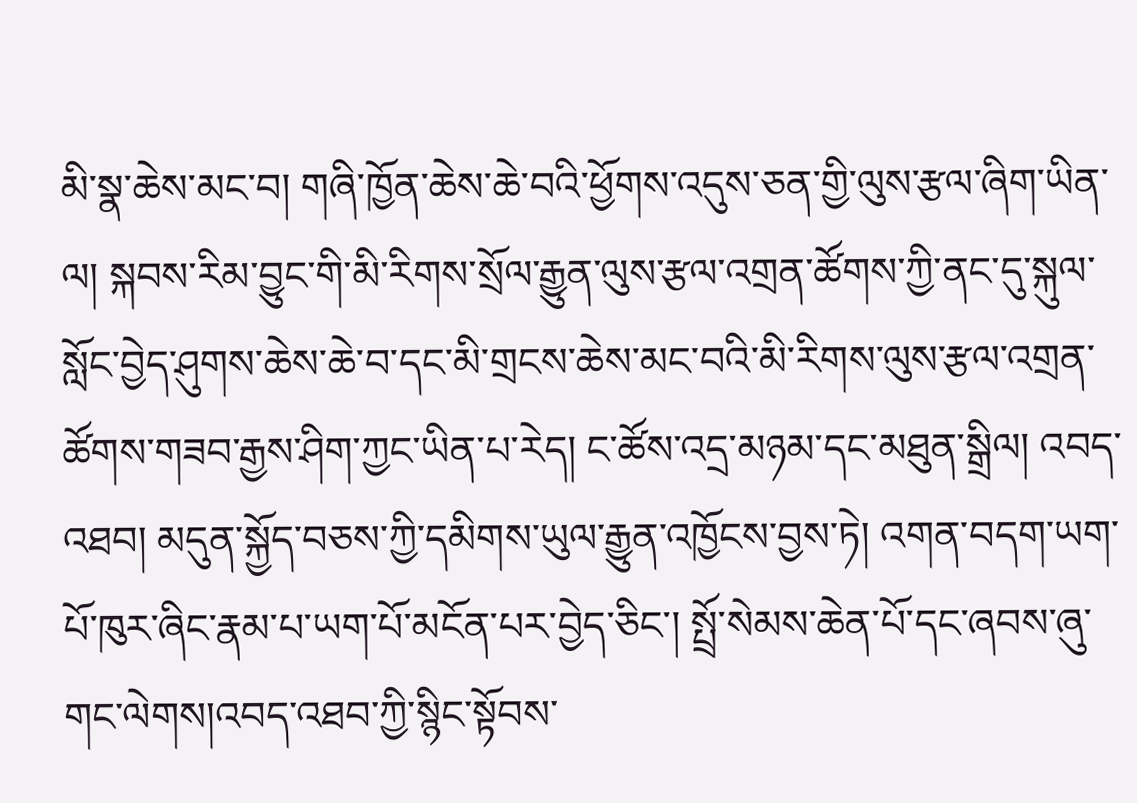མི་སྣ་ཆེས་མང་བ། གཞི་ཁྱོན་ཆེས་ཆེ་བའི་ཕྱོགས་འདུས་ཅན་གྱི་ལུས་རྩལ་ཞིག་ཡིན་ལ། སྐབས་རིམ་བྱུང་གི་མི་རིགས་སྲོལ་རྒྱུན་ལུས་རྩལ་འགྲན་ཚོགས་ཀྱི་ནང་དུ་སྐུལ་སློང་བྱེད་ཤུགས་ཆེས་ཆེ་བ་དང་མི་གྲངས་ཆེས་མང་བའི་མི་རིགས་ལུས་རྩལ་འགྲན་ཚོགས་གཟབ་རྒྱས་ཤིག་ཀྱང་ཡིན་པ་རེད། ང་ཚོས་འདྲ་མཉམ་དང་མཐུན་སྒྲིལ། འབད་འཐབ། མདུན་སྐྱོད་བཅས་ཀྱི་དམིགས་ཡུལ་རྒྱུན་འཁྱོངས་བྱས་ཏེ། འགན་བདག་ཡག་པོ་ཁུར་ཞིང་རྣམ་པ་ཡག་པོ་མངོན་པར་བྱེད་ཅིང་། སྤྲོ་སེམས་ཆེན་པོ་དང་ཞབས་ཞུ་གང་ལེགས།འབད་འཐབ་ཀྱི་སྙིང་སྟོབས་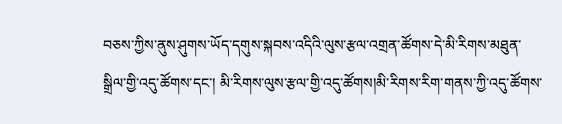བཅས་ཀྱིས་ནུས་ཤུགས་ཡོད་དགུས་སྐབས་འདིའི་ལུས་རྩལ་འགྲན་ཚོགས་དེ་མི་རིགས་མཐུན་སྒྲིལ་གྱི་འདུ་ཚོགས་དང་། མི་རིགས་ལུས་རྩལ་གྱི་འདུ་ཚོགས།མི་རིགས་རིག་གནས་ཀྱི་འདུ་ཚོགས་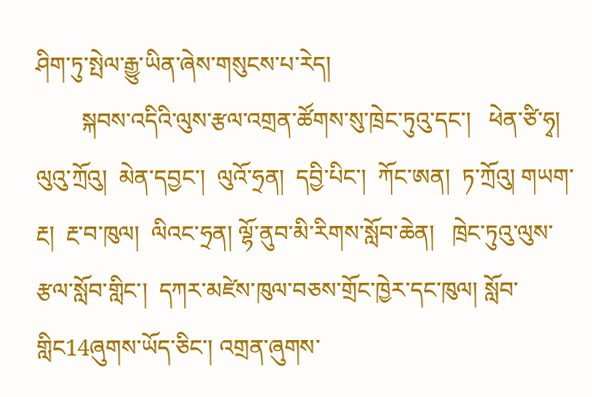ཤིག་ཏུ་སྤེལ་རྒྱུ་ཡིན་ཞེས་གསུངས་པ་རེད།
        སྐབས་འདིའི་ལུས་རྩལ་འགྲན་ཚོགས་སུ་ཁྲེང་ཏུའུ་དང་།   ཕེན་ཙི་ཧྭ། ལུའུ་ཀྲོའུ།  མེན་དབྱང་།  ལུའོ་ཧྲན།  དབྱི་པིང་།  ཀོང་ཨན།  ཏ་ཀྲོའུ། གཡག་རྔ།  རྔ་བ་ཁུལ།  ལིའང་ཧྲན། ལྷོ་ནུབ་མི་རིགས་སློབ་ཆེན།   ཁྲེང་ཏུའུ་ལུས་རྩལ་སློབ་གླིང་།  དཀར་མཛེས་ཁུལ་བཅས་གྲོང་ཁྱེར་དང་ཁུལ། སློབ་གླིང14ཞུགས་ཡོད་ཅིང་། འགྲན་ཞུགས་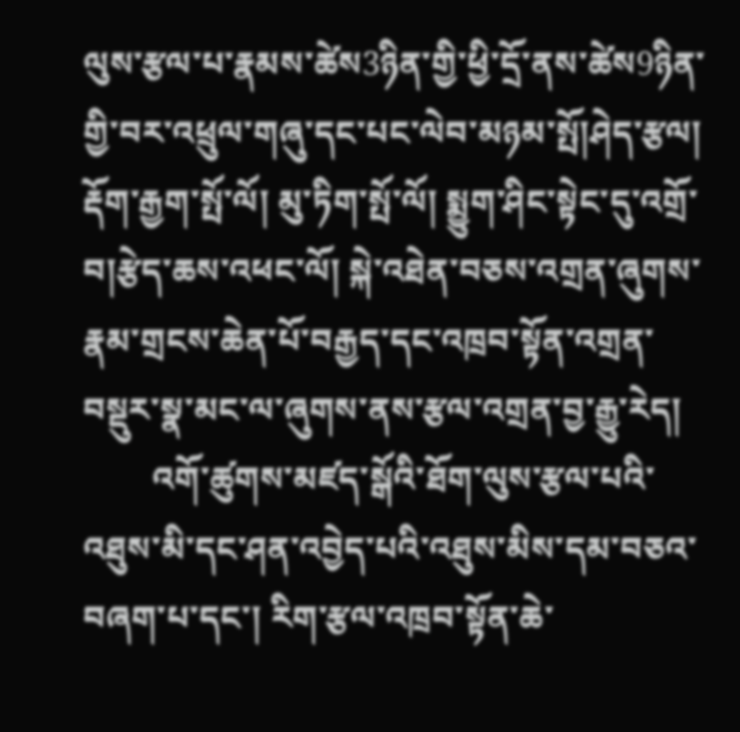ལུས་རྩལ་པ་རྣམས་ཚེས3ཉིན་གྱི་ཕྱི་དྲོ་ནས་ཚེས9ཉིན་གྱི་བར་འཕྲུལ་གཞུ་དང་པང་ལེབ་མཉམ་སྤོ།ཤེད་རྩལ། རྡོག་རྒྱག་སྤོ་ལོ། མུ་ཏིག་སྤོ་ལོ། སྨྱུག་ཤིང་སྟེང་དུ་འགྲོ་བ།རྩེད་ཆས་འཕང་ལོ། སྐེ་འཐེན་བཅས་འགྲན་ཞུགས་རྣམ་གྲངས་ཆེན་པོ་བརྒྱད་དང་འཁྲབ་སྟོན་འགྲན་བསྡུར་སྣ་མང་ལ་ཞུགས་ནས་རྩལ་འགྲན་བྱ་རྒྱུ་རེད།
        འགོ་ཚུགས་མཛད་སྒོའི་ཐོག་ལུས་རྩལ་པའི་འཐུས་མི་དང་ཤན་འབྱེད་པའི་འཐུས་མིས་དམ་བཅའ་བཞག་པ་དང་། རིག་རྩལ་འཁྲབ་སྟོན་ཆེ་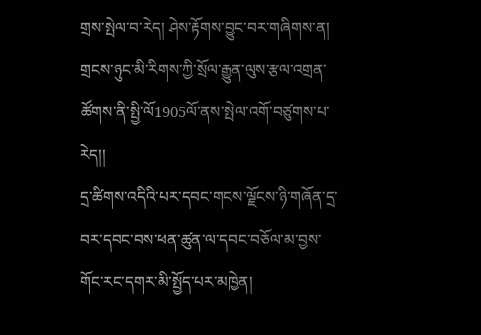གྲས་སྤེལ་བ་རེད། ཤེས་རྟོགས་བྱུང་བར་གཞིགས་ན། གྲངས་ཉུང་མི་རིགས་ཀྱི་སྲོལ་རྒྱུན་ལུས་རྩལ་འགྲན་ཚོགས་ནི་སྤྱི་ལོ1905ལོ་ནས་སྤེལ་འགོ་བཙུགས་པ་རེད།།
དྲ་ཚིགས་འདིའི་པར་དབང་གངས་ལྗོངས་ཉི་གཞོན་དྲ་བར་དབང་བས་ཕན་ཚུན་ལ་དབང་བཅོལ་མ་བྱས་གོང་རང་དགར་མི་སྤྱོད་པར་མཁྱེན།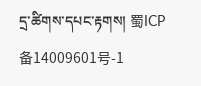དྲ་ཚིགས་དཔང་རྟགས། 蜀ICP备14009601号-1